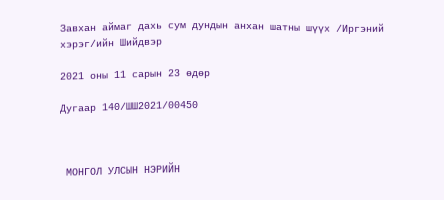Завхан аймаг дахь сум дундын анхан шатны шүүх /Иргэний хэрэг/ийн Шийдвэр

2021 оны 11 сарын 23 өдөр

Дугаар 140/ШШ2021/00450



 МОНГОЛ УЛСЫН НЭРИЙН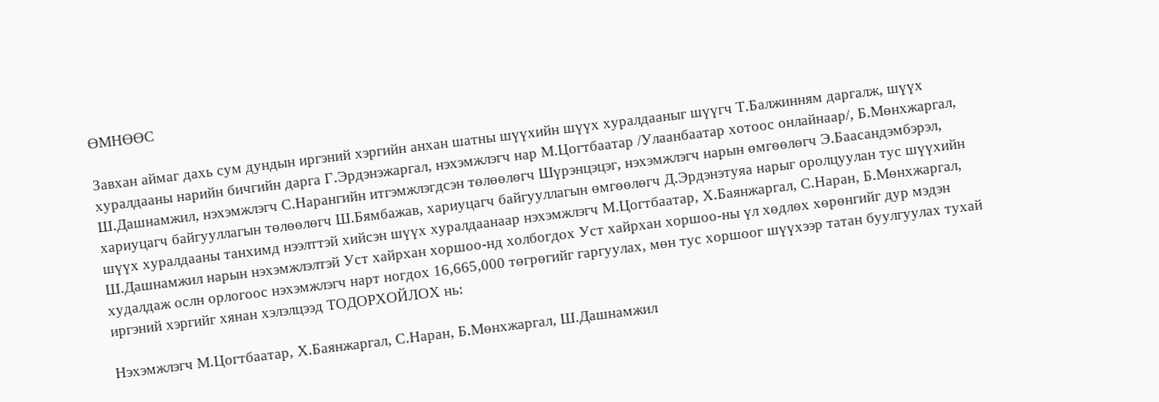ӨМНӨӨС

Завхан аймаг дахь сум дундын иргэний хэргийн анхан шатны шүүхийн шүүх хуралдааныг шүүгч Т.Балжинням даргалж, шүүх хуралдааны нарийн бичгийн дарга Г.Эрдэнэжаргал, нэхэмжлэгч нар М.Цогтбаатар /Улаанбаатар хотоос онлайнаар/, Б.Мөнхжаргал, Ш.Дашнамжил, нэхэмжлэгч С.Нарангийн итгэмжлэгдсэн төлөөлөгч Шүрэнцэцэг, нэхэмжлэгч нарын өмгөөлөгч Э.Баасандэмбэрэл, хариуцагч байгууллагын төлөөлөгч Ш.Бямбажав, хариуцагч байгууллагын өмгөөлөгч Д.Эрдэнэтуяа нарыг оролцуулан тус шүүхийн шүүх хуралдааны танхимд нээлттэй хийсэн шүүх хуралдаанаар нэхэмжлэгч М.Цогтбаатар, Х.Баянжаргал, С.Наран, Б.Мөнхжаргал, Ш.Дашнамжил нарын нэхэмжлэлтэй Уст хайрхан хоршоо-нд холбогдох Уст хайрхан хоршоо-ны үл хөдлөх хөрөнгийг дур мэдэн худалдаж ослн орлогоос нэхэмжлэгч нарт ногдох 16,665,000 төгрөгийг гаргуулах, мөн тус хоршоог шүүхээр татан буулгуулах тухай иргэний хэргийг хянан хэлэлцээд ТОДОРХОЙЛОХ нь:

Нэхэмжлэгч М.Цогтбаатар, Х.Баянжаргал, С.Наран, Б.Мөнхжаргал, Ш.Дашнамжил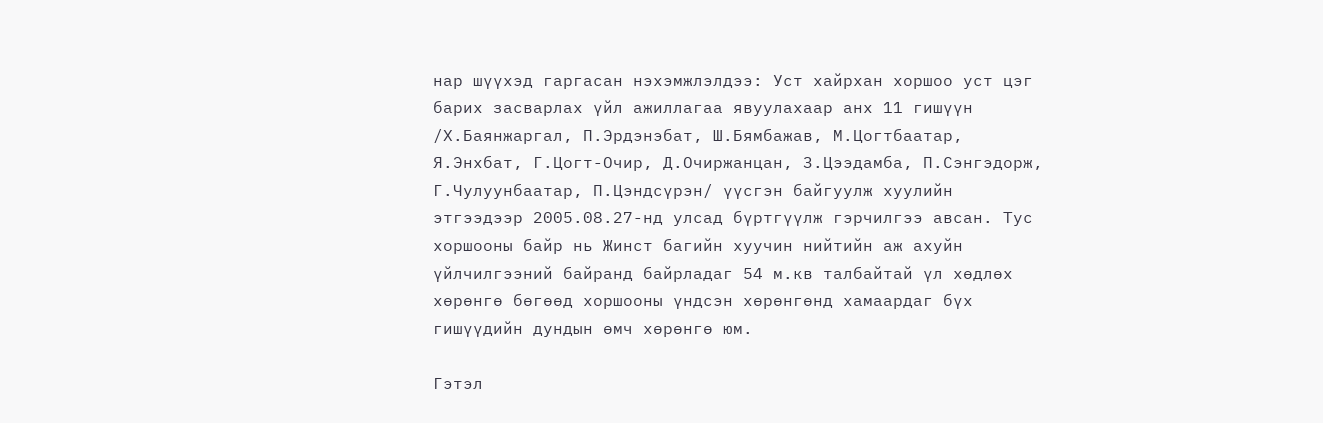нар шүүхэд гаргасан нэхэмжлэлдээ: Уст хайрхан хоршоо уст цэг барих засварлах үйл ажиллагаа явуулахаар анх 11 гишүүн /Х.Баянжаргал, П.Эрдэнэбат, Ш.Бямбажав, М.Цогтбаатар, Я.Энхбат, Г.Цогт-Очир, Д.Очиржанцан, З.Цээдамба, П.Сэнгэдорж, Г.Чулуунбаатар, П.Цэндсүрэн/ үүсгэн байгуулж хуулийн этгээдээр 2005.08.27-нд улсад бүртгүүлж гэрчилгээ авсан. Тус хоршооны байр нь Жинст багийн хуучин нийтийн аж ахуйн үйлчилгээний байранд байрладаг 54 м.кв талбайтай үл хөдлөх хөрөнгө бөгөөд хоршооны үндсэн хөрөнгөнд хамаардаг бүх гишүүдийн дундын өмч хөрөнгө юм.

Гэтэл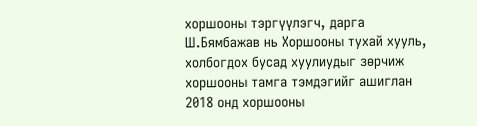хоршооны тэргүүлэгч, дарга Ш.Бямбажав нь Хоршооны тухай хууль, холбогдох бусад хуулиудыг зөрчиж хоршооны тамга тэмдэгийг ашиглан 2018 онд хоршооны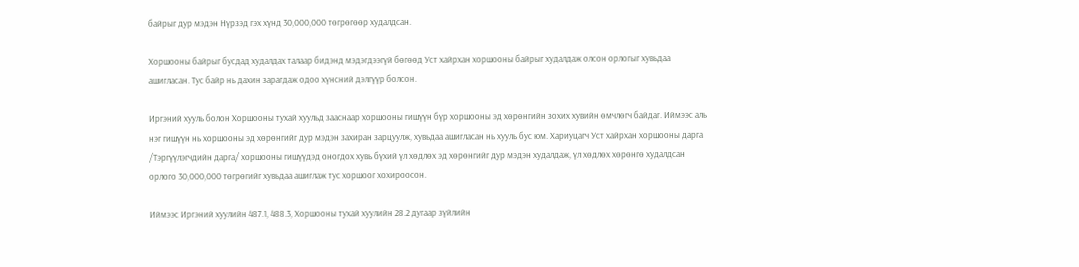байрыг дур мэдэн Нүрзэд гэх хүнд 30,000,000 төгрөгөөр худалдсан.

Хоршооны байрыг бусдад худалдах талаар бидэнд мэдэгдээгүй бөгөөд Уст хайрхан хоршооны байрыг худалдаж олсон орлогыг хувьдаа ашигласан. Тус байр нь дахин зарагдаж одоо хүнсний дэлгүүр болсон.

Иргэний хууль болон Хоршооны тухай хуульд зааснаар хоршооны гишүүн бүр хоршооны эд хөрөнгийн зохих хувийн өмчлөгч байдаг. Иймээс аль нэг гишүүн нь хоршооны эд хөрөнгийг дур мэдэн захиран зарцуулж, хувьдаа ашигласан нь хууль бус юм. Хариуцагч Уст хайрхан хоршооны дарга /Тэргүүлэгчдийн дарга/ хоршооны гишүүдэд оногдох хувь бүхий үл хөдлөх эд хөрөнгийг дур мэдэн худалдаж, үл хөдлөх хөрөнгө худалдсан орлого 30,000,000 төгрөгийг хувьдаа ашиглаж тус хоршоог хохироосон.

Иймээс Иргэний хуулийн 487.1, 488.3, Хоршооны тухай хуулийн 28.2 дугаар зүйлийн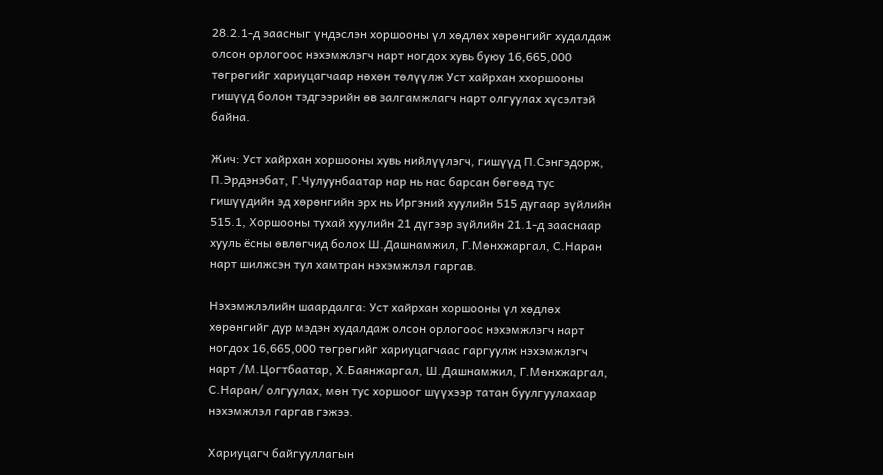28.2.1-д заасныг үндэслэн хоршооны үл хөдлөх хөрөнгийг худалдаж олсон орлогоос нэхэмжлэгч нарт ногдох хувь буюу 16,665,000 төгрөгийг хариуцагчаар нөхөн төлүүлж Уст хайрхан ххоршооны гишүүд болон тэдгээрийн өв залгамжлагч нарт олгуулах хүсэлтэй байна.

Жич: Уст хайрхан хоршооны хувь нийлүүлэгч, гишүүд П.Сэнгэдорж, П.Эрдэнэбат, Г.Чулуунбаатар нар нь нас барсан бөгөөд тус гишүүдийн эд хөрөнгийн эрх нь Иргэний хуулийн 515 дугаар зүйлийн 515.1, Хоршооны тухай хуулийн 21 дүгээр зүйлийн 21.1-д зааснаар хууль ёсны өвлөгчид болох Ш.Дашнамжил, Г.Мөнхжаргал, С.Наран нарт шилжсэн тул хамтран нэхэмжлэл гаргав.

Нэхэмжлэлийн шаардалга: Уст хайрхан хоршооны үл хөдлөх хөрөнгийг дур мэдэн худалдаж олсон орлогоос нэхэмжлэгч нарт ногдох 16,665,000 төгрөгийг хариуцагчаас гаргуулж нэхэмжлэгч нарт /М.Цогтбаатар, Х.Баянжаргал, Ш.Дашнамжил, Г.Мөнхжаргал, С.Наран/ олгуулах, мөн тус хоршоог шүүхээр татан буулгуулахаар нэхэмжлэл гаргав гэжээ.

Хариуцагч байгууллагын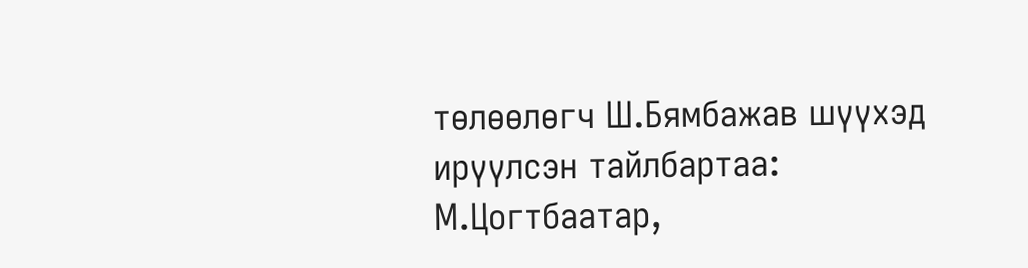төлөөлөгч Ш.Бямбажав шүүхэд ирүүлсэн тайлбартаа: М.Цогтбаатар,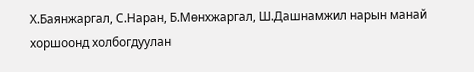Х.Баянжаргал, С.Наран, Б.Мөнхжаргал, Ш.Дашнамжил нарын манай хоршоонд холбогдуулан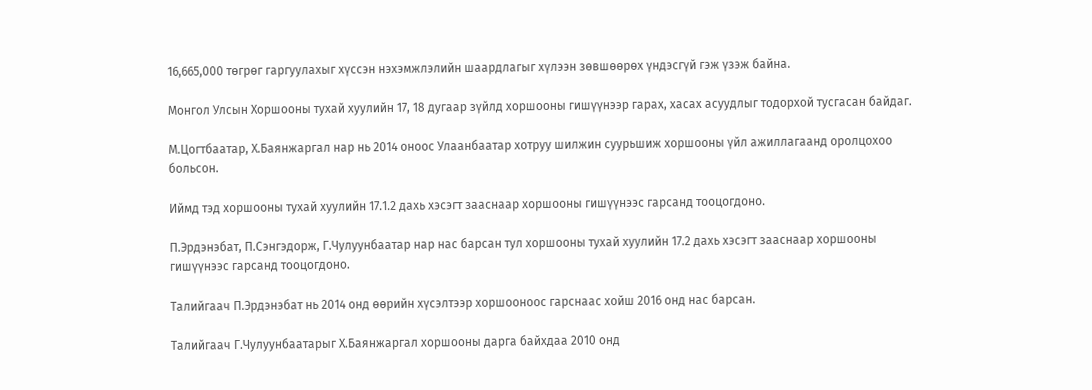16,665,000 төгрөг гаргуулахыг хүссэн нэхэмжлэлийн шаардлагыг хүлээн зөвшөөрөх үндэсгүй гэж үзэж байна.

Монгол Улсын Хоршооны тухай хуулийн 17, 18 дугаар зүйлд хоршооны гишүүнээр гарах, хасах асуудлыг тодорхой тусгасан байдаг.

М.Цогтбаатар, Х.Баянжаргал нар нь 2014 оноос Улаанбаатар хотруу шилжин суурьшиж хоршооны үйл ажиллагаанд оролцохоо больсон.

Иймд тэд хоршооны тухай хуулийн 17.1.2 дахь хэсэгт зааснаар хоршооны гишүүнээс гарсанд тооцогдоно.

П.Эрдэнэбат, П.Сэнгэдорж, Г.Чулуунбаатар нар нас барсан тул хоршооны тухай хуулийн 17.2 дахь хэсэгт зааснаар хоршооны гишүүнээс гарсанд тооцогдоно.

Талийгаач П.Эрдэнэбат нь 2014 онд өөрийн хүсэлтээр хоршооноос гарснаас хойш 2016 онд нас барсан.

Талийгаач Г.Чулуунбаатарыг Х.Баянжаргал хоршооны дарга байхдаа 2010 онд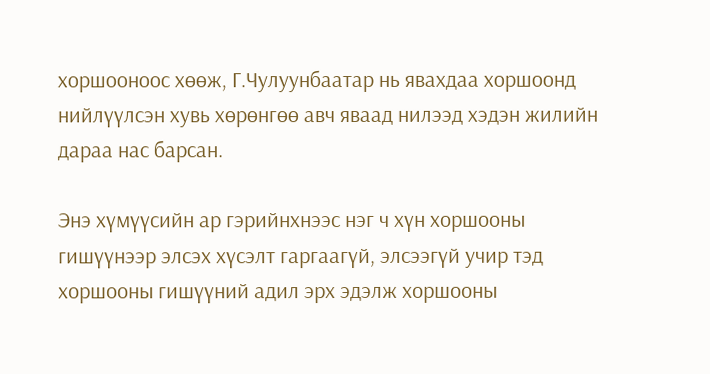хоршооноос хөөж, Г.Чулуунбаатар нь явахдаа хоршоонд нийлүүлсэн хувь хөрөнгөө авч яваад нилээд хэдэн жилийн дараа нас барсан.

Энэ хүмүүсийн ар гэрийнхнээс нэг ч хүн хоршооны гишүүнээр элсэх хүсэлт гаргаагүй, элсээгүй учир тэд хоршооны гишүүний адил эрх эдэлж хоршооны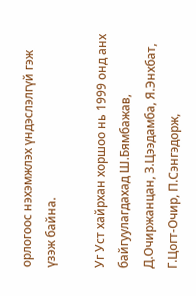орлогоос нэхэмжлэх үндэслэлгүй гэж үзэж байна.

Уг Уст хайрхан хоршоо нь 1999 онд анх байгуулагдахад Ш.Бямбажав, Д.Очиржанцан, З.Цээдамба, Я.Энхбат, Г.Цогт-Очир, П.Сэнгэдорж,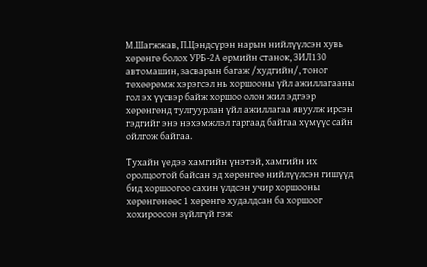М.Шагжжав, П.Цэндсүрэн нарын нийлүүлсэн хувь хөрөнгө болох УРБ-2А өрмийн станок, ЗИЛ130 автомашин, засварын багаж /худгийн/, тоног төхөөрөмж хэрэгсэл нь хоршооны үйл ажиллагааны гол эх үүсвэр байж хоршоо олон жил эдгээр хөрөнгөнд тулгуурлан үйл ажиллагаа явуулж ирсэн гэдгийг энэ нэхэмжлэл гаргаад байгаа хүмүүс сайн ойлгож байгаа.

Тухайн үедээ хамгийн үнэтэй, хамгийн их оролцоотой байсан эд хөрөнгөө нийлүүлсэн гишүүд бид хоршоогоо сахин үлдсэн учир хоршооны хөрөнгөнөөс 1 хөрөнгө худалдсан ба хоршоог хохироосон зүйлгүй гэж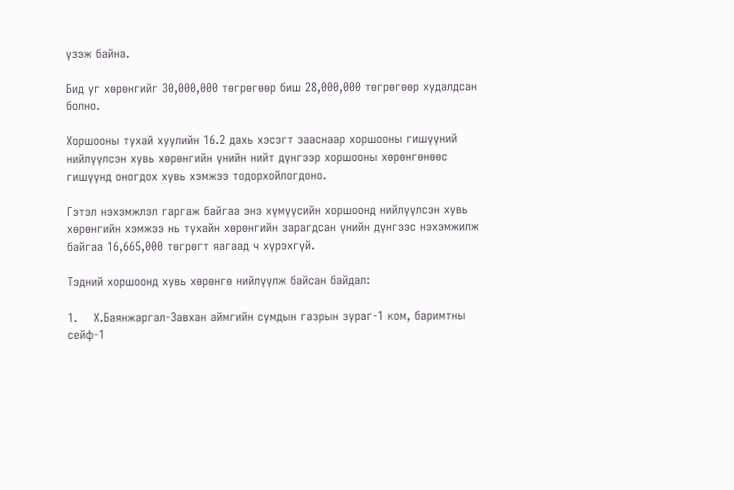үзэж байна.

Бид уг хөрөнгийг 30,000,000 төгрөгөөр биш 28,000,000 төгрөгөөр худалдсан болно.

Хоршооны тухай хуулийн 16.2 дахь хэсэгт зааснаар хоршооны гишүүний нийлүүлсэн хувь хөрөнгийн үнийн нийт дүнгээр хоршооны хөрөнгөнөөс гишүүнд оногдох хувь хэмжээ тодорхойлогдоно.

Гэтэл нэхэмжлэл гаргаж байгаа энэ хүмүүсийн хоршоонд нийлүүлсэн хувь хөрөнгийн хэмжээ нь тухайн хөрөнгийн зарагдсан үнийн дүнгээс нэхэмжилж байгаа 16,665,000 төгрөгт яагаад ч хүрэхгүй.

Тэдний хоршоонд хувь хөрөнгө нийлүүлж байсан байдал:

1.    Х.Баянжаргал-Завхан аймгийн сумдын газрын зураг-1 ком, баримтны сейф-1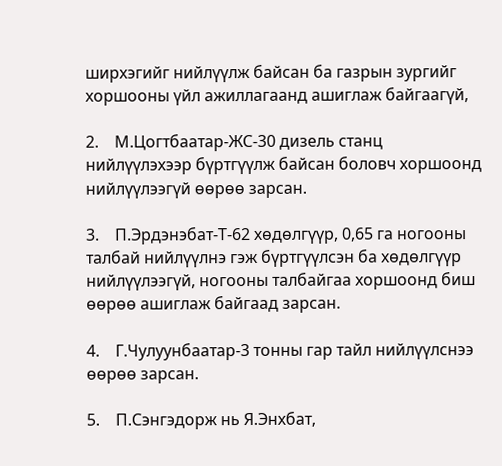ширхэгийг нийлүүлж байсан ба газрын зургийг хоршооны үйл ажиллагаанд ашиглаж байгаагүй,

2.    М.Цогтбаатар-ЖС-30 дизель станц нийлүүлэхээр бүртгүүлж байсан боловч хоршоонд нийлүүлээгүй өөрөө зарсан.

3.    П.Эрдэнэбат-Т-62 хөдөлгүүр, 0,65 га ногооны талбай нийлүүлнэ гэж бүртгүүлсэн ба хөдөлгүүр нийлүүлээгүй, ногооны талбайгаа хоршоонд биш өөрөө ашиглаж байгаад зарсан.

4.    Г.Чулуунбаатар-3 тонны гар тайл нийлүүлснээ өөрөө зарсан.

5.    П.Сэнгэдорж нь Я.Энхбат,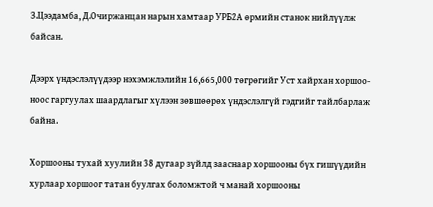З.Цээдамба, Д.Очиржанцан нарын хамтаар УРБ2А өрмийн станок нийлүүлж байсан.

Дээрх үндэслэлүүдээр нэхэмжлэлийн 16,665,000 төгрөгийг Уст хайрхан хоршоо-ноос гаргуулах шаардлагыг хүлээн зөвшөөрөх үндэслэлгүй гэдгийг тайлбарлаж байна.

Хоршооны тухай хуулийн 38 дугаар зүйлд зааснаар хоршооны бүх гишүүдийн хурлаар хоршоог татан буулгах боломжтой ч манай хоршооны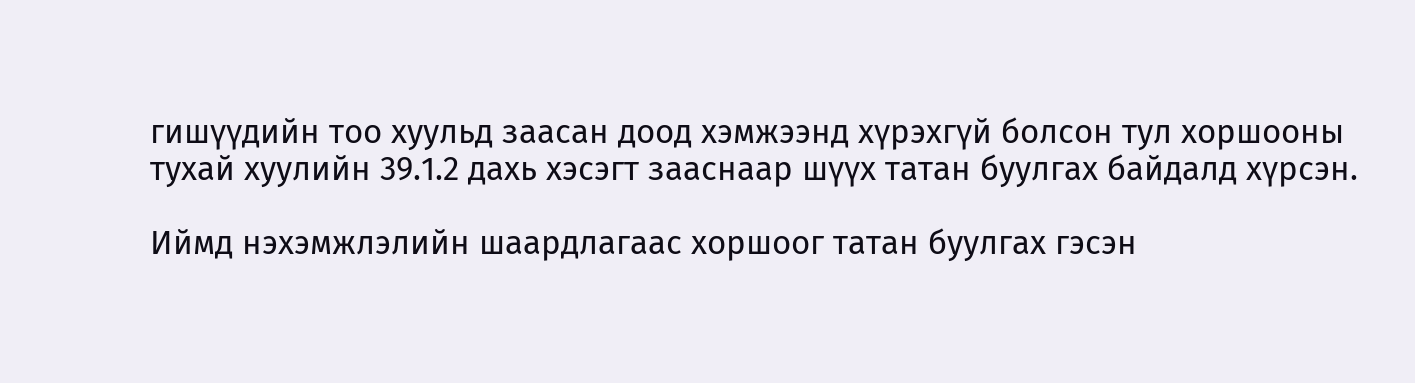гишүүдийн тоо хуульд заасан доод хэмжээнд хүрэхгүй болсон тул хоршооны тухай хуулийн 39.1.2 дахь хэсэгт зааснаар шүүх татан буулгах байдалд хүрсэн.

Иймд нэхэмжлэлийн шаардлагаас хоршоог татан буулгах гэсэн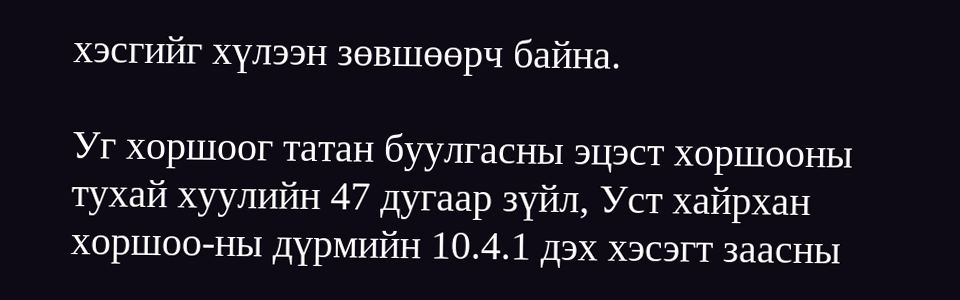хэсгийг хүлээн зөвшөөрч байна.

Уг хоршоог татан буулгасны эцэст хоршооны тухай хуулийн 47 дугаар зүйл, Уст хайрхан хоршоо-ны дүрмийн 10.4.1 дэх хэсэгт заасны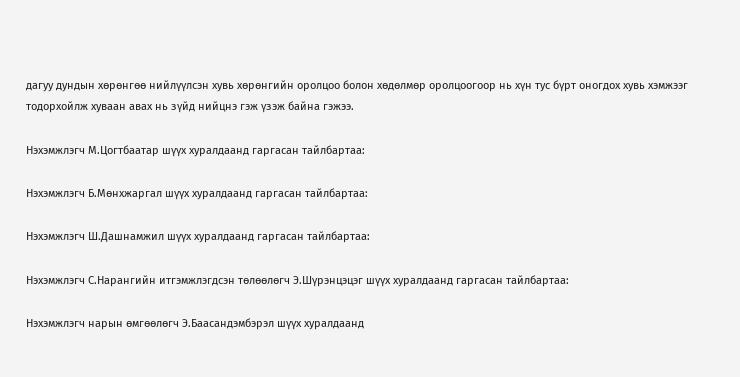дагуу дундын хөрөнгөө нийлүүлсэн хувь хөрөнгийн оролцоо болон хөдөлмөр оролцоогоор нь хүн тус бүрт оногдох хувь хэмжээг тодорхойлж хуваан авах нь зүйд нийцнэ гэж үзэж байна гэжээ.

Нэхэмжлэгч М.Цогтбаатар шүүх хуралдаанд гаргасан тайлбартаа:

Нэхэмжлэгч Б.Мөнхжаргал шүүх хуралдаанд гаргасан тайлбартаа:

Нэхэмжлэгч Ш.Дашнамжил шүүх хуралдаанд гаргасан тайлбартаа:

Нэхэмжлэгч С.Нарангийн итгэмжлэгдсэн төлөөлөгч Э.Шүрэнцэцэг шүүх хуралдаанд гаргасан тайлбартаа:

Нэхэмжлэгч нарын өмгөөлөгч Э.Баасандэмбэрэл шүүх хуралдаанд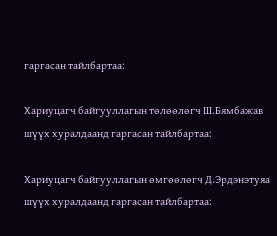гаргасан тайлбартаа:

Хариуцагч байгууллагын төлөөлөгч Ш.Бямбажав шүүх хуралдаанд гаргасан тайлбартаа:

Хариуцагч байгууллагын өмгөөлөгч Д.Эрдэнэтуяа шүүх хуралдаанд гаргасан тайлбартаа: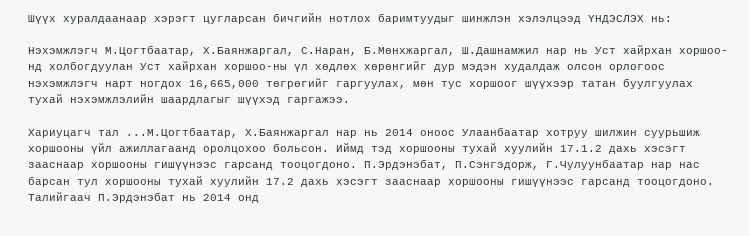Шүүх хуралдаанаар хэрэгт цугларсан бичгийн нотлох баримтуудыг шинжлэн хэлэлцээд ҮНДЭСЛЭХ нь:

Нэхэмжлэгч М.Цогтбаатар, Х.Баянжаргал, С.Наран, Б.Мөнхжаргал, Ш.Дашнамжил нар нь Уст хайрхан хоршоо-нд холбогдуулан Уст хайрхан хоршоо-ны үл хөдлөх хөрөнгийг дур мэдэн худалдаж олсон орлогоос нэхэмжлэгч нарт ногдох 16,665,000 төгрөгийг гаргуулах, мөн тус хоршоог шүүхээр татан буулгуулах тухай нэхэмжлэлийн шаардлагыг шүүхэд гаргажээ.

Хариуцагч тал ...М.Цогтбаатар, Х.Баянжаргал нар нь 2014 оноос Улаанбаатар хотруу шилжин суурьшиж хоршооны үйл ажиллагаанд оролцохоо больсон. Иймд тэд хоршооны тухай хуулийн 17.1.2 дахь хэсэгт зааснаар хоршооны гишүүнээс гарсанд тооцогдоно. П.Эрдэнэбат, П.Сэнгэдорж, Г.Чулуунбаатар нар нас барсан тул хоршооны тухай хуулийн 17.2 дахь хэсэгт зааснаар хоршооны гишүүнээс гарсанд тооцогдоно. Талийгаач П.Эрдэнэбат нь 2014 онд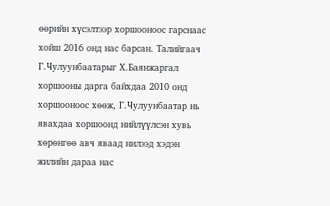өөрийн хүсэлтээр хоршооноос гарснаас хойш 2016 онд нас барсан. Талийгаач Г.Чулуунбаатарыг Х.Баянжаргал хоршооны дарга байхдаа 2010 онд хоршооноос хөөж, Г.Чулуунбаатар нь явахдаа хоршоонд нийлүүлсэн хувь хөрөнгөө авч яваад нилээд хэдэн жилийн дараа нас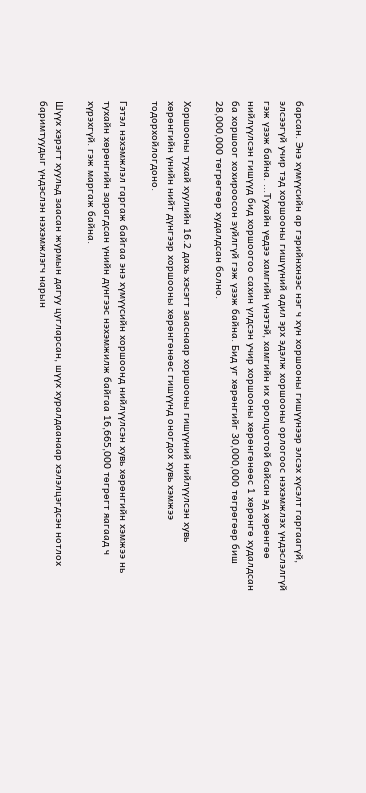барсан. Энэ хүмүүсийн ар гэрийнхнээс нэг ч хүн хоршооны гишүүнээр элсэх хүсэлт гаргаагүй, элсээгүй учир тэд хоршооны гишүүний адил эрх эдэлж хоршооны орлогоос нэхэмжлэх үндэслэлгүй гэж үзэж байна. ...Тухайн үедээ хамгийн үнэтэй, хамгийн их оролцоотой байсан эд хөрөнгөө нийлүүлсэн гишүүд бид хоршоогоо сахин үлдсэн учир хоршооны хөрөнгөнөөс 1 хөрөнгө худалдсан ба хоршоог хохироосон зүйлгүй гэж үзэж байна. Бид уг хөрөнгийг 30,000,000 төгрөгөөр биш 28,000,000 төгрөгөөр худалдсан болно.

Хоршооны тухай хуулийн 16.2 дахь хэсэгт зааснаар хоршооны гишүүний нийлүүлсэн хувь хөрөнгийн үнийн нийт дүнгээр хоршооны хөрөнгөнөөс гишүүнд оногдох хувь хэмжээ тодорхойлогдоно.

Гэтэл нэхэмжлэл гаргаж байгаа энэ хүмүүсийн хоршоонд нийлүүлсэн хувь хөрөнгийн хэмжээ нь тухайн хөрөнгийн зарагдсан үнийн дүнгээс нэхэмжилж байгаа 16,665,000 төгрөгт яагаад ч хүрэхгүй. гэж маргаж байна.

Шүүх хэрэгт хуульд заасан журмын дагуу цугларсан, шүүх хуралдаанаар хэлэлцэгдсэн нотлох баримтуудыг үндэслэн нэхэмжлэгч нарын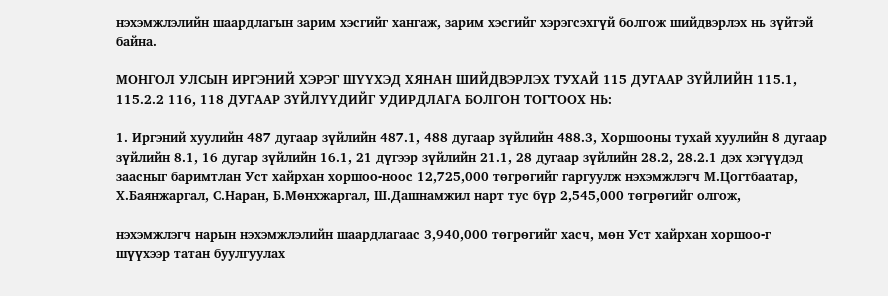нэхэмжлэлийн шаардлагын зарим хэсгийг хангаж, зарим хэсгийг хэрэгсэхгүй болгож шийдвэрлэх нь зүйтэй байна.

МОНГОЛ УЛСЫН ИРГЭНИЙ ХЭРЭГ ШҮҮХЭД ХЯНАН ШИЙДВЭРЛЭХ ТУХАЙ 115 ДУГААР ЗҮЙЛИЙН 115.1, 115.2.2 116, 118 ДУГААР ЗҮЙЛҮҮДИЙГ УДИРДЛАГА БОЛГОН ТОГТООХ НЬ:

1. Иргэний хуулийн 487 дугаар зүйлийн 487.1, 488 дугаар зүйлийн 488.3, Хоршооны тухай хуулийн 8 дугаар зүйлийн 8.1, 16 дугар зүйлийн 16.1, 21 дүгээр зүйлийн 21.1, 28 дугаар зүйлийн 28.2, 28.2.1 дэх хэгүүдэд заасныг баримтлан Уст хайрхан хоршоо-ноос 12,725,000 төгрөгийг гаргуулж нэхэмжлэгч М.Цогтбаатар, Х.Баянжаргал, С.Наран, Б.Мөнхжаргал, Ш.Дашнамжил нарт тус бүр 2,545,000 төгрөгийг олгож,

нэхэмжлэгч нарын нэхэмжлэлийн шаардлагаас 3,940,000 төгрөгийг хасч, мөн Уст хайрхан хоршоо-г шүүхээр татан буулгуулах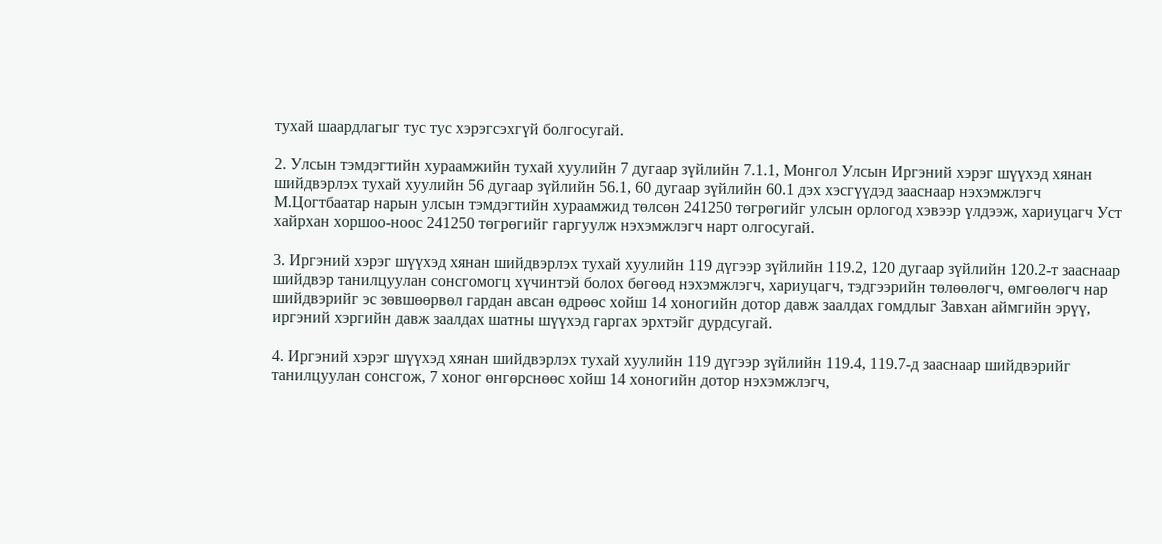тухай шаардлагыг тус тус хэрэгсэхгүй болгосугай.

2. Улсын тэмдэгтийн хураамжийн тухай хуулийн 7 дугаар зүйлийн 7.1.1, Монгол Улсын Иргэний хэрэг шүүхэд хянан шийдвэрлэх тухай хуулийн 56 дугаар зүйлийн 56.1, 60 дугаар зүйлийн 60.1 дэх хэсгүүдэд зааснаар нэхэмжлэгч М.Цогтбаатар нарын улсын тэмдэгтийн хураамжид төлсөн 241250 төгрөгийг улсын орлогод хэвээр үлдээж, хариуцагч Уст хайрхан хоршоо-ноос 241250 төгрөгийг гаргуулж нэхэмжлэгч нарт олгосугай.

3. Иргэний хэрэг шүүхэд хянан шийдвэрлэх тухай хуулийн 119 дүгээр зүйлийн 119.2, 120 дугаар зүйлийн 120.2-т зааснаар шийдвэр танилцуулан сонсгомогц хүчинтэй болох бөгөөд нэхэмжлэгч, хариуцагч, тэдгээрийн төлөөлөгч, өмгөөлөгч нар шийдвэрийг эс зөвшөөрвөл гардан авсан өдрөөс хойш 14 хоногийн дотор давж заалдах гомдлыг Завхан аймгийн эрүү, иргэний хэргийн давж заалдах шатны шүүхэд гаргах эрхтэйг дурдсугай.

4. Иргэний хэрэг шүүхэд хянан шийдвэрлэх тухай хуулийн 119 дүгээр зүйлийн 119.4, 119.7-д зааснаар шийдвэрийг танилцуулан сонсгож, 7 хоног өнгөрснөөс хойш 14 хоногийн дотор нэхэмжлэгч,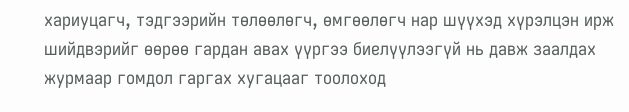хариуцагч, тэдгээрийн төлөөлөгч, өмгөөлөгч нар шүүхэд хүрэлцэн ирж шийдвэрийг өөрөө гардан авах үүргээ биелүүлээгүй нь давж заалдах журмаар гомдол гаргах хугацааг тоолоход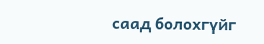саад болохгүйг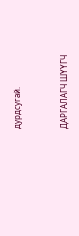дурдсугай.



ДАРГАЛАГЧ ШҮҮГЧ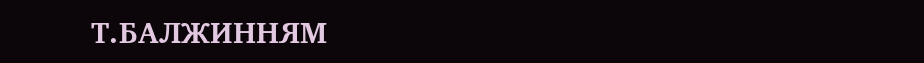Т.БАЛЖИННЯМ